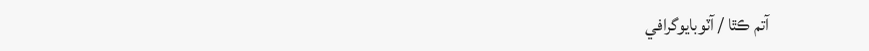آتم ڪٿا / آٽوبايوگرافي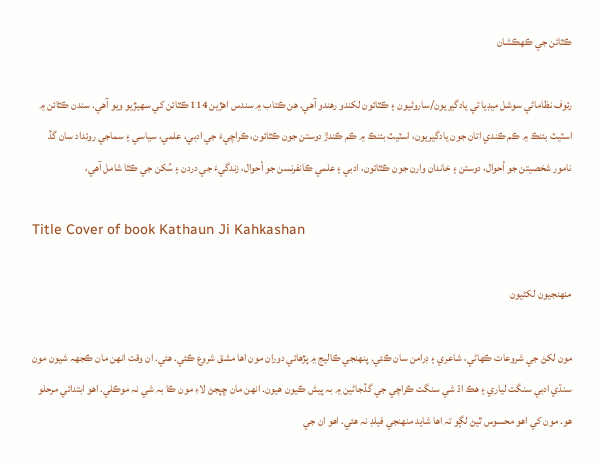ڪٿائن جي ڪھڪشان

رئوف نظاماڻي سوشل ميڊيا تي يادگيريون/ساروڻيون ۽ ڪٿائون لکندو رھندو آھي. ھن ڪتاب ۾ سندس اھڙين 114 ڪٿائن کي سھيڙيو ويو آھي. سندن ڪٿائن ۾ اسٽيٽ بئنڪ ۾ ڪم ڪندي اتان جون يادگيريون، اسٽيٽ بئنڪ ۾ ڪم ڪندڙ دوستن جون ڪٿائون، ڪراچيءَ جي ادبي، علمي، سياسي ۽ سماجي روئداد سان گڏ نامور شخصيتن جو أحوال، دوستن ۽ خاندان وارن جون ڪٿائون، ادبي ۽ علمي ڪانفرنسن جو أحوال، زندگيءَ جي دردن ۽ سُکن جي ڪٿا شامل آھي،

Title Cover of book Kathaun Ji Kahkashan

منھنجيون لکڻيون

مون لکڻ جي شروعات ڪھاڻي، شاعري ۽ ڊرامن سان ڪئي. پنھنجي ڪاليج ۾ پڙهائي دوران مون اها مشق شروع ڪئي. هئي. ان وقت انھن مان ڪجهہ شيون مون سنڌي ادبي سنگت لياري ۽ هڪ اڌ شي سنگت ڪراچي جي گڏجاڻين ۾ بہ پيش ڪيون هيون. انھن مان ڇپجڻ لاءِ مون ڪا بہ شي نہ موڪلي. اهو ابتدائي مرحلو هو. مون کي اهو محسوس ٿيڻ لڳو تہ اها شايد منھنجي فيلڊ نہ هئي. اهو ان جي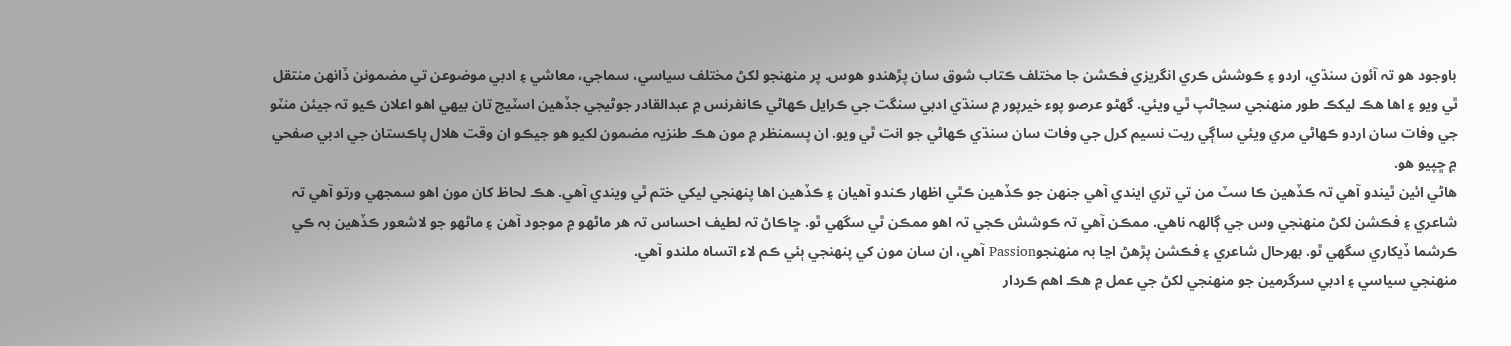باوجود هو تہ آئون سنڌي، اردو ۽ ڪوشش ڪري انگريزي فڪشن جا مختلف ڪتاب شوق سان پڙهندو هوس. پر منھنجو لکڻ مختلف سياسي، سماجي، معاشي ۽ ادبي موضوعن تي مضمونن ڏانھن منتقل ٿي ويو ۽ اها هڪ ليکڪ طور منھنجي سڃاڻپ ٿي ويئي. گهڻو عرصو پوء خيرپور ۾ سنڌي ادبي سنگت جي ڪرايل ڪھاڻي ڪانفرنس ۾ عبدالقادر جوڻيجي جڏهين اسٽيج تان بيھي اهو اعلان ڪيو تہ جيئن منٽو جي وفات سان اردو ڪھاڻي مري ويئي ساڳي ريت نسيم کرل جي وفات سان سنڌي ڪھاڻي جو انت ٿي ويو. ان پسمنظر ۾ مون هڪ طنزيہ مضمون لکيو هو جيڪو ان وقت هلال پاڪستان جي ادبي صفحي ۾ ڇپيو هو.
هاڻي ائين ٿيندو آهي تہ ڪڏهين ڪا سٽ من تي تري ايندي آهي جنھن جو ڪڏهين ڪٿي اظھار ڪندو آهيان ۽ ڪڏهين اها پنھنجي ليکي ختم ٿي ويندي آهي. هڪ لحاظ کان مون اهو سمجهي ورتو آهي تہ شاعري ۽ فڪشن لکڻ منھنجي وس جي ڳالھہ ناهي. ممڪن آهي تہ ڪوشش ڪجي تہ اهو ممڪن ٿي سگهي ٿو. ڇاڪاڻ تہ لطيف احساس تہ هر ماڻھو ۾ موجود آهن ۽ ماڻھو جو لاشعور ڪڏهين بہ ڪي ڪرشما ڏيکاري سگهي ٿو. بھرحال شاعري ۽ فڪشن پڙهڻ اڃا بہ منھنجوPassion آهي، ان سان مون کي پنھنجي ٻئي ڪم لاء اتساه ملندو آهي.
منھنجي سياسي ۽ ادبي سرگرمين جو منھنجي لکڻ جي عمل ۾ هڪ اهم ڪردار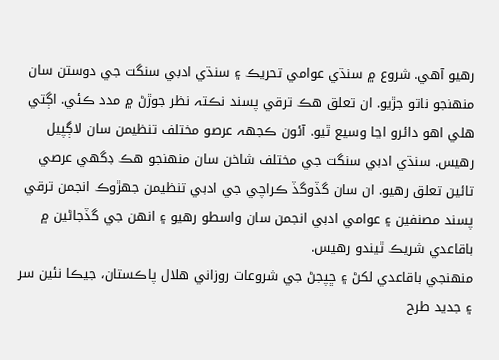رهيو آهي. شروع ۾ سنڌي عوامي تحريڪ ۽ سنڌي ادبي سنگت جي دوستن سان منھنجو ناتو جڙيو. ان تعلق هڪ ترقي پسند نڪتہ نظر جوڙڻ ۾ مدد ڪئي. اڳتي هلي اهو دائرو اڃا وسيع ٿيو. آئون ڪجهہ عرصو مختلف تنظيمن سان لاڳپيل رهيس. سنڌي ادبي سنگت جي مختلف شاخن سان منھنجو هڪ ڊگهي عرصي تائين تعلق رهيو. ان سان گڏوگڏ ڪراچي جي ادبي تنظيمن جھڙوڪ انجمن ترقي پسند مصنفين ۽ عوامي ادبي انجمن سان واسطو رهيو ۽ انھن جي گڏجاڻين ۾ باقاعدي شريڪ ٿيندو رهيس.
منھنجي باقاعدي لکڻ ۽ ڇپجڻ جي شروعات روزاني هلال پاڪستان، جيڪا نئين سر ۽ جديد طرح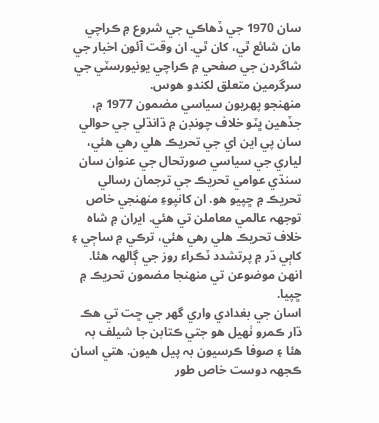سان 1970 جي ڏهاڪي جي شروع ۾ ڪراچي مان شائع ٿي، کان ٿي. ان وقت آئون اخبار جي شاگردن جي صفحي ۾ ڪراچي يونيورسٽي جي سرگرمين متعلق لکندو هوس.
منھنجو پھريون سياسي مضمون 1977 ۾، جڏهين ڀٽو خلاف چونڊن ۾ ڌانڌلي جي حوالي سان پي اين اي جي تحريڪ هلي رهي هئي، لياري جي سياسي صورتحال جي عنوان سان سنڌي عوامي تحريڪ جي ترجمان رسالي تحريڪ ۾ ڇپيو هو. ان کانپوءِ منھنجي خاص توجھہ عالمي معاملن تي هئي. ايران ۾ شاه خلاف تحريڪ هلي رهي هئي، ترڪي ۾ ساڄي ۽ کاٻي ڌر ۾ پرتشدد ٽڪراء روز جي ڳالھہ هئا. انھن موضوعن تي منھنجا مضمون تحريڪ ۾ ڇپيا.
اسان جي بغدادي واري گهر جي ڇت تي هڪ ڌار ڪمرو ٺھيل هو جتي ڪتابن جا شيلف بہ هئا ۽ صوفا ڪرسيون بہ پيل هيون. هتي اسان ڪجهہ دوست خاص طور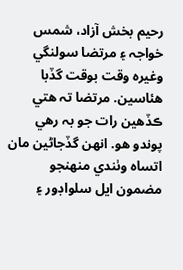رحيم بخش آزاد، شمس خواجہ ۽ مرتضا سولنگي وغيرہ وقت بوقت گڏبا هئاسين. مرتضا تہ هتي ڪڏهين رات جو بہ رهي پوندو هو. انھن گڏجاڻين مان اتساه وٺندي منھنجو مضمون ايل سلواڊور ۽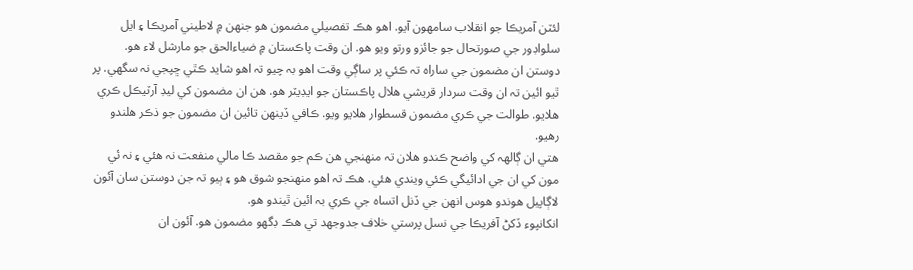لئٽن آمريڪا جو انقلاب سامھون آيو. اهو هڪ تفصيلي مضمون هو جنھن ۾ لاطيني آمريڪا ۽ ايل سلواڊور جي صورتحال جو جائزو ورتو ويو هو. ان وقت پاڪستان ۾ ضياءالحق جو مارشل لاء هو. دوستن ان مضمون جي ساراه تہ ڪئي پر ساڳي وقت اهو بہ چيو تہ اهو شايد ڪٿي ڇپجي نہ سگهي. پر ٿيو ائين تہ ان وقت سردار قريشي هلال پاڪستان جو ايڊيٽر هو. هن ان مضمون کي ليڊ آرٽيڪل ڪري هلايو. طوالت جي ڪري مضمون قسطوار هلايو ويو. ڪافي ڏينھن تائين ان مضمون جو ذڪر هلندو رهيو.
هتي ان ڳالھہ کي واضح ڪندو هلان تہ منھنجي هن ڪم جو مقصد ڪا مالي منفعت نہ هئي ۽ نہ ئي مون کي ان جي ادائيگي ڪئي ويندي هئي. هڪ تہ اهو منھنجو شوق هو ۽ ٻيو تہ جن دوستن سان آئون لاڳاپيل هوندو هوس انھن جي ڏنل اتساه جي ڪري بہ ائين ٿيندو هو.
انکانپوء ڏکڻ آفريڪا جي نسل پرستي خلاف جدوجھد تي هڪ ڊگهو مضمون هو. آئون ان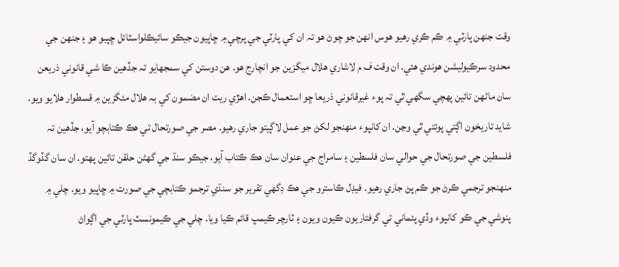وقت جنھن پارٽي ۾ ڪم ڪري رهيو هوس انھن جو چوڻ هو تہ ان کي پارٽي جي پرچي ۾ ڇاپيون جيڪو سائيڪلواسٽائل ڇپبو هو ۽ جنھن جي محدود سرڪيوليشن هوندي هئي. ان وقت ف م لاشاري هلال ميگزين جو انچارج هو. هن دوستن کي سمجهايو تہ جڏهين ڪا شي قانوني ذريعن سان ماڻھن تائين پھچي سگهي ٿي تہ پوء غيرقانوني ذريعا ڇو استعمال ڪجن. اهڙي ريت ان مضمون کي بہ هلال مئگزين ۾ قسطوار هلايو ويو.
شايد تاريخون اڳتي پوئتي ٿي وڃن. ان کانپوء منھنجو لکڻ جو عمل لاڳيتو جاري رهيو. مصر جي صورتحال تي هڪ ڪتابچو آيو، جڏهين تہ فلسطين جي صورتحال جي حوالي سان فلسطين ۽ سامراج جي عنوان سان هڪ ڪتاب آيو، جيڪو سنڌ جي گهڻن حلقن تائين پھتو. ان سان گڏوگڏ منھنجو ترجمي ڪرڻ جو ڪم پڻ جاري رهيو. فيڊل ڪاسترو جي هڪ ڊگهي تقرير جو سنڌي ترجمو ڪتابچي جي صورت ۾ ڇاپيو ويو. چلي ۾ پنوشي جي ڪو کانپوء وڏي پئماني تي گرفتاريون ڪيون ويون ۽ ٽارچر ڪيمپ قائم ڪيا ويا. چلي جي ڪيمونسٽ پارٽي جي اڳواڻ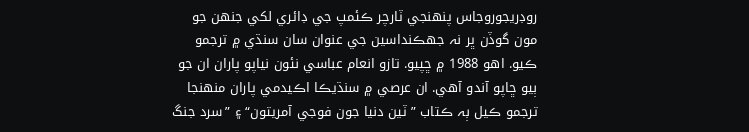روڊريجوروجاس پنھنجي ٽارچر ڪئمپ جي ڊائري لکي جنھن جو مون گوڏن ڀر نہ جهڪنداسين جي عنوان سان سنڌي ۾ ترجمو ڪيو. اهو 1988 ۾ ڇپيو. تازو انعام عباسي نئون نياپو پاران ان جو ٻيو ڇاپو آندو آهي. ان عرصي ۾ سنڌيڪا اڪيدمي پاران منھنجا ترجمو ڪيل ٻہ ڪتاب ”ٽين دنيا جون فوجي آمريتون“ ۽ ”سرد جنگ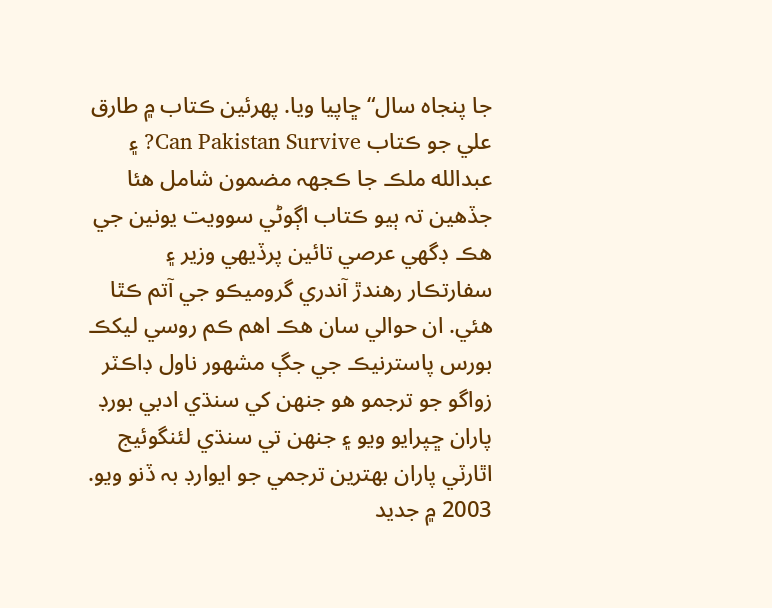جا پنجاه سال“ ڇاپيا ويا. پھرئين ڪتاب ۾ طارق علي جو ڪتاب Can Pakistan Survive? ۽ عبدالله ملڪ جا ڪجهہ مضمون شامل هئا جڏهين تہ ٻيو ڪتاب اڳوڻي سوويت يونين جي هڪ ڊگهي عرصي تائين پرڏيھي وزير ۽ سفارتڪار رهندڙ آندري گروميڪو جي آتم ڪٿا هئي. ان حوالي سان هڪ اهم ڪم روسي ليکڪ بورس پاسترنيڪ جي جڳ مشھور ناول ڊاڪٽر زواگو جو ترجمو هو جنھن کي سنڌي ادبي بورڊ پاران ڇپرايو ويو ۽ جنھن تي سنڌي لئنگوئيج اٿارٽي پاران بھترين ترجمي جو ايوارڊ بہ ڏنو ويو.
2003 ۾ جديد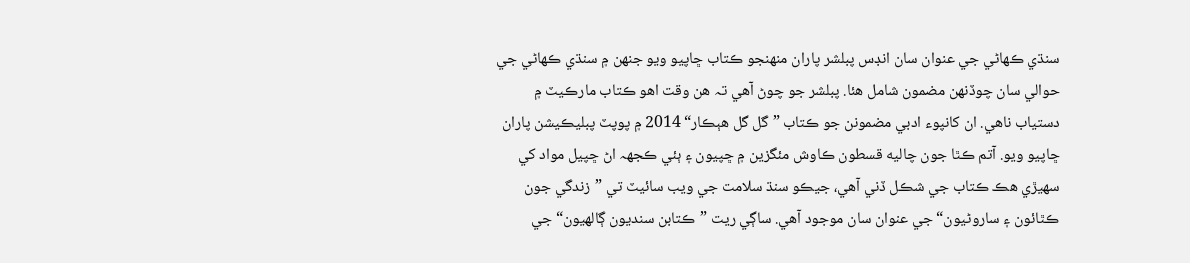سنڌي ڪھاڻي جي عنوان سان انڊس پبلشر پاران منھنجو ڪتاب ڇاپيو ويو جنھن ۾ سنڌي ڪھاڻي جي حوالي سان چوڏنھن مضمون شامل هئا. پبلشر جو چوڻ آهي تہ هن وقت اهو ڪتاب مارڪيٽ ۾ دستياب ناهي. ان کانپوء ادبي مضمونن جو ڪتاب ”گل گل هٻڪار“ 2014 ۾ پوپٽ پبليڪيشن پاران ڇاپيو ويو. آتم ڪٿا جون چاليه قسطون ڪاوش مئگزين ۾ ڇپيون ۽ ٻئي ڪجهہ اڻ ڇپيل مواد کي سھيڙي هڪ ڪتاب جي شڪل ڏني آهي، جيڪو سنڌ سلامت جي ويب سائيٽ تي ”زندگي جون ڪٿائون ۽ ساروڻيون“ جي عنوان سان موجود آهي. ساڳي ريت ”ڪتابن سنديون ڳالھيون“ جي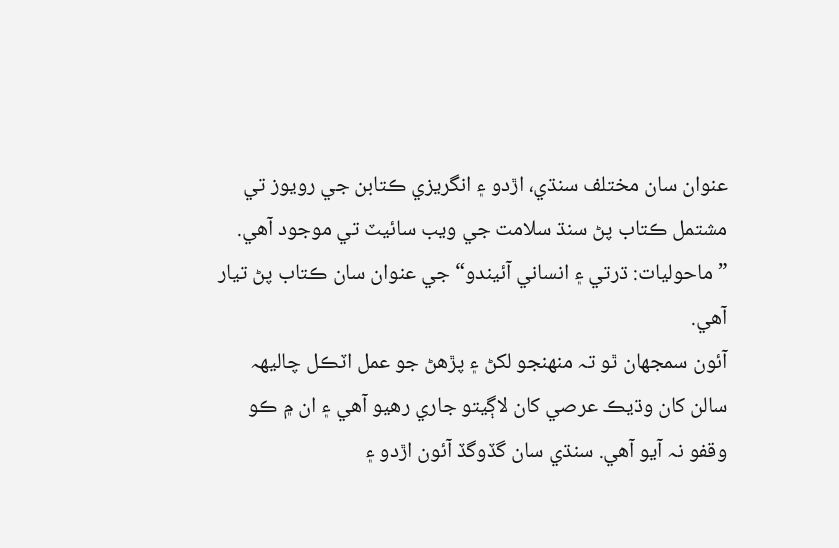عنوان سان مختلف سنڌي، اڙدو ۽ انگريزي ڪتابن جي رويوز تي مشتمل ڪتاب پڻ سنڌ سلامت جي ويب سائيٽ تي موجود آهي. ”ماحوليات: ڌرتي ۽ انساني آئيندو“ جي عنوان سان ڪتاب پڻ تيار آهي.
آئون سمجهان ٿو تہ منھنجو لکڻ ۽ پڙهڻ جو عمل اٽڪل چاليهہ سالن کان وڌيڪ عرصي کان لاڳيتو جاري رهيو آهي ۽ ان ۾ ڪو وقفو نہ آيو آهي. سنڌي سان گڏوگڏ آئون اڙدو ۽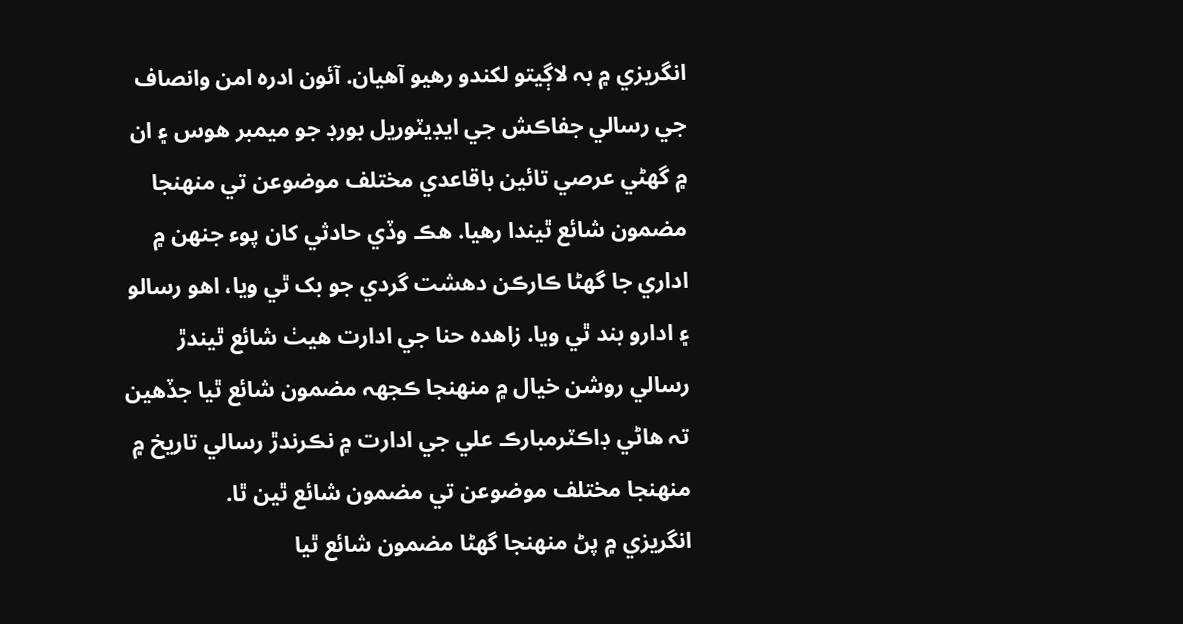انگريزي ۾ بہ لاڳيتو لکندو رهيو آهيان. آئون ادره امن وانصاف جي رسالي جفاڪش جي ايڊيٽوريل بورڊ جو ميمبر هوس ۽ ان ۾ گهڻي عرصي تائين باقاعدي مختلف موضوعن تي منھنجا مضمون شائع ٿيندا رهيا. هڪ وڏي حادثي کان پوء جنھن ۾ اداري جا گهڻا ڪارڪن دھشت گردي جو بک ٿي ويا، اهو رسالو ۽ ادارو بند ٿي ويا. زاهدہ حنا جي ادارت هيٺ شائع ٿيندڙ رسالي روشن خيال ۾ منھنجا ڪجهہ مضمون شائع ٿيا جڏهين تہ هاڻي ڊاڪٽرمبارڪ علي جي ادارت ۾ نڪرندڙ رسالي تاريخ ۾ منھنجا مختلف موضوعن تي مضمون شائع ٿين ٿا.
انگريزي ۾ پڻ منھنجا گهڻا مضمون شائع ٿيا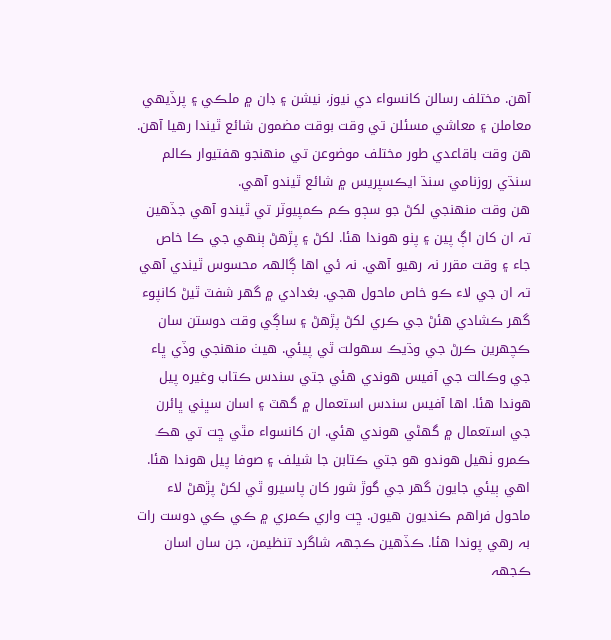آهن. مختلف رسالن کانسواء دي نيوز، نيشن ۽ ڊان ۾ ملڪي ۽ پرڏيھي معاملن ۽ معاشي مسئلن تي وقت بوقت مضمون شائع ٿيندا رهيا آهن. هن وقت باقاعدي طور مختلف موضوعن تي منھنجو هفتيوار ڪالم سنڌي روزنامي سنڌ ايڪسپريس ۾ شائع ٿيندو آهي.
هن وقت منھنجي لکڻ جو سڄو ڪم ڪمپيوٽر تي ٿيندو آهي جڏهين تہ ان کان اڳ پين ۽ پنو هوندا هئا. لکڻ ۽ پڙهڻ ٻنھي جي ڪا خاص جاء ۽ وقت مقرر نہ رهيو آهي. نہ ئي اها ڳالھہ محسوس ٿيندي آهي تہ ان جي لاء ڪو خاص ماحول هجي. بغدادي ۾ گهر شفٽ ٿيڻ کانپوء گهر ڪشادي هئڻ جي ڪري لکڻ پڙهڻ ۽ ساڳي وقت دوستن سان ڪچھرين ڪرڻ جي وڌيڪ سھولت ٿي پيئي. هيٺ منھنجي وڏي ڀاء جي وڪالت جي آفيس هوندي هئي جتي سندس ڪتاب وغيرہ پيل هوندا هئا. اها آفيس سندس استعمال ۾ گهٽ ۽ اسان سڀني ڀائرن جي استعمال ۾ گهڻي هوندي هئي. ان کانسواء مٿي ڇت تي هڪ ڪمرو ٺھيل هوندو هو جتي ڪتابن جا شيلف ۽ صوفا پيل هوندا هئا. اهي ٻيئي جايون گهر جي گوڙ شور کان پاسيرو ٿي لکڻ پڙهڻ لاء ماحول فراهم ڪنديون هيون. ڇت واري ڪمري ۾ ڪي ڪي دوست رات بہ رهي پوندا هئا. ڪڏهين ڪجهہ شاگرد تنظيمن، جن سان اسان ڪجهہ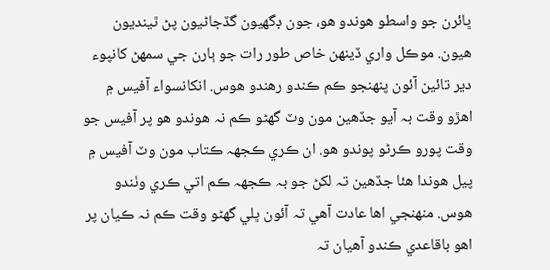ڀائرن جو واسطو هوندو هو، جون ڊگهيون گڏجاڻيون پڻ ٿينديون هيون. موڪل واري ڏينھن خاص طور رات جو ٻارن جي سمھڻ کانپوء دير تائين آئون پنھنجو ڪم ڪندو رهندو هوس. انکانسواء آفيس ۾ اهڙو وقت بہ آيو جڏهين مون وٽ گهڻو ڪم نہ هوندو هو پر آفيس جو وقت پورو ڪرڻو پوندو هو. ان ڪري ڪجهہ ڪتاب مون وٽ آفيس ۾ پيل هوندا هئا جڏهين تہ لکڻ جو بہ ڪجهہ ڪم اتي ڪري وٺندو هوس. منھنجي اها عادت آهي تہ آئون ڀلي گهڻو وقت ڪم نہ ڪيان پر اهو باقاعدي ڪندو آهيان تہ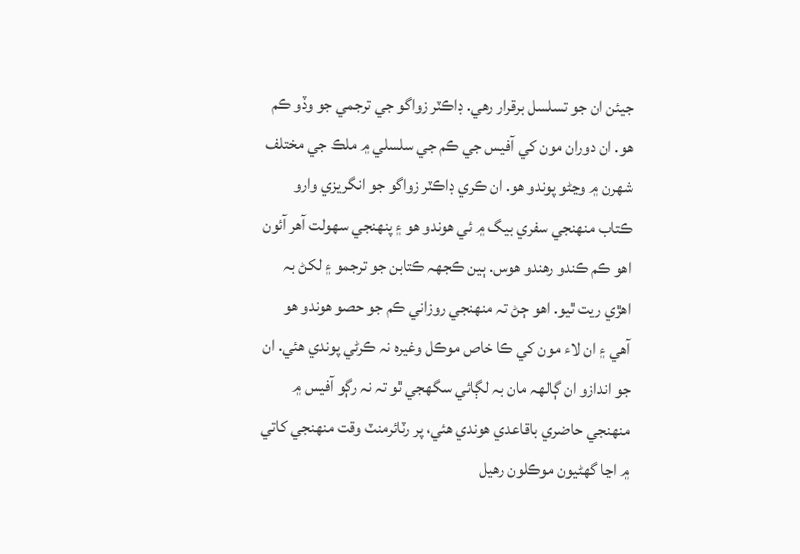جيئن ان جو تسلسل برقرار رهي. ڊاڪٽر زواگو جي ترجمي جو وڏو ڪم هو. ان دوران مون کي آفيس جي ڪم جي سلسلي ۾ ملڪ جي مختلف شھرن ۾ وڃڻو پوندو هو. ان ڪري ڊاڪٽر زواگو جو انگريزي وارو ڪتاب منھنجي سفري بيگ ۾ ئي هوندو هو ۽ پنھنجي سھولت آهر آئون اهو ڪم ڪندو رهندو هوس. ٻين ڪجهہ ڪتابن جو ترجمو ۽ لکڻ بہ اهڙي ريت ٿيو. اهو ڄڻ تہ منھنجي روزاني ڪم جو حصو هوندو هو آهي ۽ ان لاء مون کي ڪا خاص موڪل وغيرہ نہ ڪرڻي پوندي هئي. ان جو اندازو ان ڳالھہ مان بہ لڳائي سگهجي ٿو تہ نہ رڳو آفيس ۾ منھنجي حاضري باقاعدي هوندي هئي، پر رٽائرمنٽ وقت منھنجي کاتي ۾ اڃا گهڻيون موڪلون رهيل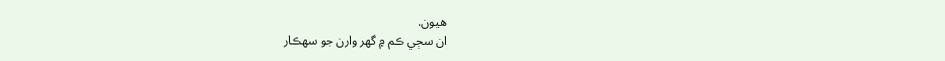هيون.
ان سڄي ڪم ۾ گهر وارن جو سھڪار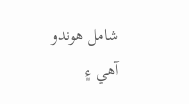شامل هوندو آهي ۽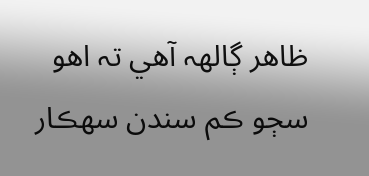ظاهر ڳالھہ آهي تہ اهو سڄو ڪم سندن سھڪار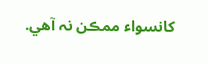کانسواء ممڪن نہ آهي.